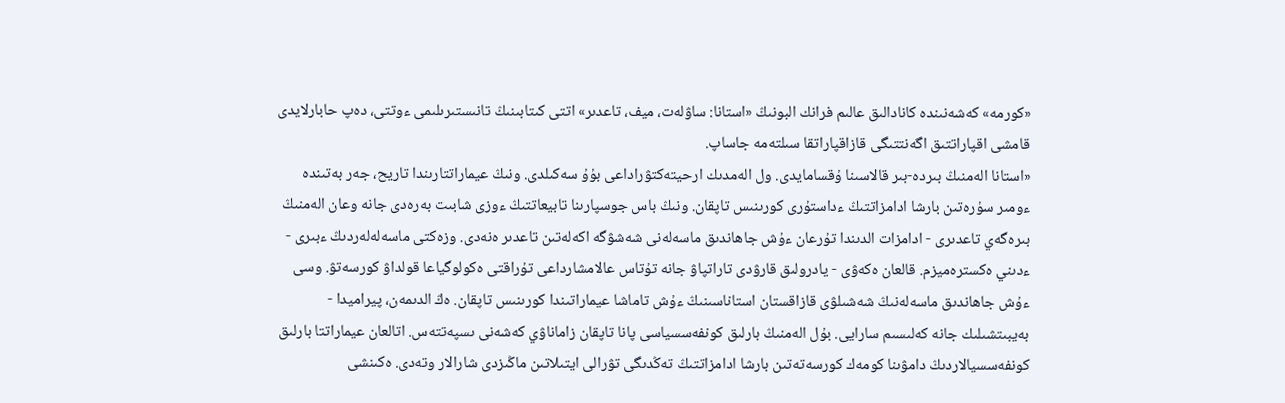«كورمە» كەشەنىندە كانادالىق عالىم فرانك البونىڭ «استانا: ساۋلەت، ميف، تاعدىر» اتتى كىتابىنىڭ تانىستىرىلىمى ءوتتى، دەپ حابارلايدى قامشى اقپاراتتىق اگەنتتىگى قازاقپاراتقا سىلتەمە جاساپ.
«استانا الەمنىڭ بىردە-بىر قالاسىنا ۇقسامايدى. ول الەمدىك ارحيتەكتۋراداعى بۇۇ سەكىلدى. ونىڭ عيماراتتارىندا تاريح، جەر بەتىندە ءومىر سۇرەتىن بارشا ادامزاتتىڭ ءداستۇرى كورىنىس تاپقان. ونىڭ باس جوسپارىنا تابيعاتتىڭ ءوزى شابىت بەرەدى جانە وعان الەمنىڭ بىرەگەي تاعدىرى - ادامزات الدىندا تۇرعان ءۇش جاھاندىق ماسەلەنى شەشۋگە اكەلەتىن تاعدىر ەنەدى. وزەكتى ماسەلەلەردىڭ ءبىرى - ءدىني ەكسترەميزم. قالعان ەكەۋى - يادرولىق قارۋدى تاراتپاۋ جانە تۇتاس عالامشارداعى تۇراقتى ەكولوگياعا قولداۋ كورسەتۋ. وسى ءۇش جاھاندىق ماسەلەنىڭ شەشىلۋى قازاقستان استاناسىنىڭ ءۇش تاماشا عيماراتىندا كورىنىس تاپقان. ەڭ الدىمەن، پيراميدا - بەيبىتشىلىك جانە كەلىسىم سارايى. بۇل الەمنىڭ بارلىق كونفەسسياسى پانا تاپقان زاماناۋي كەشەنى ىسپەتتەس. اتالعان عيماراتتا بارلىق كونفەسسيالاردىڭ دامۋىنا كومەك كورسەتەتىن بارشا ادامزاتتىڭ تەڭدىگى تۋرالى ايتىلاتىن ماڭىزدى شارالار وتەدى. ەكىنشى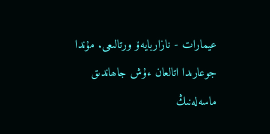عيمارات - نازاربايەۆ ورتالىعى. مۇندا جوعارىدا اتالعان ءۇش جاھاندىق ماسەلەنىڭ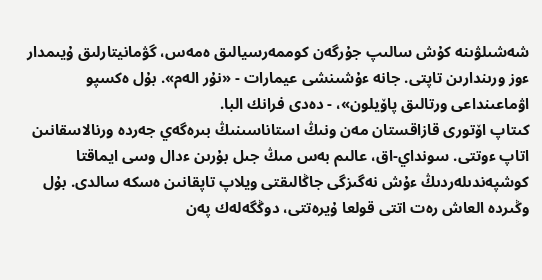شەشىلۋىنە كۇش سالىپ جۇرگەن كوممەرسيالىق ەمەس، گۋمانيتارلىق ۇيىمدار ءوز ورىندارىن تاپتى. جانە ءۇشىنشى عيمارات - «نۇر الەم». بۇل ەكسپو اۋماعىنداعى ورتالىق پاۆيلون»، - دەدى فرانك البا.
كىتاپ اۆتورى قازاقستان مەن ونىڭ استاناسىنىڭ بىرەگەي جەردە ورنالاسقانىن اتاپ ءوتتى. سونداي-اق، عالىم بەس مىڭ جىل بۇرىن ءدال وسى ايماقتا كوشپەندىلەردىڭ ءۇش نەگىزگى جاڭالىقتى ويلاپ تاپقانىن ەسكە سالدى. بۇل وڭىردە العاش رەت اتتى قولعا ۇيرەتتى، دوڭگەلەك پەن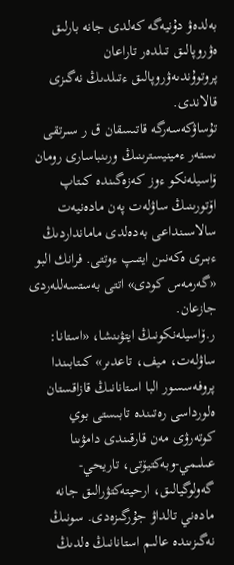بەلدەۋ دۇنيەگە كەلدى جانە بارلىق ەۋروپالىق تىلدەر تاراعان پروتوۇندىەۋروپالىق ءتىلدىڭ نەگىزى قالاندى.
تۇساۋكەسەرگە قاتىسقان ق ر سىرتقى ىستەر ءمينيسترىنىڭ ورىنباسارى رومان ۆاسيلەنكو ءوز كەزەگىندە كىتاپ اۆتورىنىڭ ساۋلەت پەن مادەنيەت سالاسىنداعى بەدەلدى مامانداردىڭ ءبىرى ەكەنىن ايتىپ ءوتتى. فرانك البو «گەرمەس كودى» اتتى بەستسەللەردى جازعان.
ر.ۆاسيلەنكونىڭ ايتۋىنشا، «استانا: ساۋلەت، ميف، تاعدىر» كىتابىندا پروفەسسور البا استانانىڭ قازاقستان ەلورداسى رەتىندە تابىستى بوي كوتەرۋى مەن قارقىندى دامۋىنا عىلىمي-وبەكتيۆتى، تاريحي-گەولوگيالىق، ارحيتەكتۋرالىق جانە مادەني تالداۋ جۇرگىزەدى. سونىڭ نەگىزىندە عالىم استانانىڭ ەلدىڭ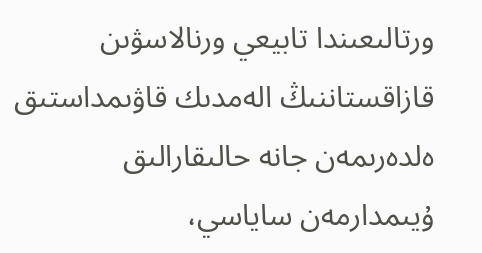ورتالىعىندا تابيعي ورنالاسۋىن قازاقستاننىڭ الەمدىك قاۋىمداستىق ەلدەرىمەن جانە حالىقارالىق ۇيىمدارمەن ساياسي،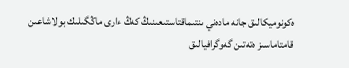ەكونوميكالىق جانە مادەني ىنتىماقتاستىعىنىڭ كەڭ ءارى ماڭگىلىك بولاشاعىن قامتاماسىز ەتەتىن گەوگرافيالىق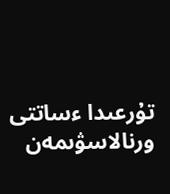تۇرعىدا ءساتتى ورنالاسۋىمەن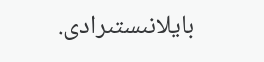بايلانىستىرادى.